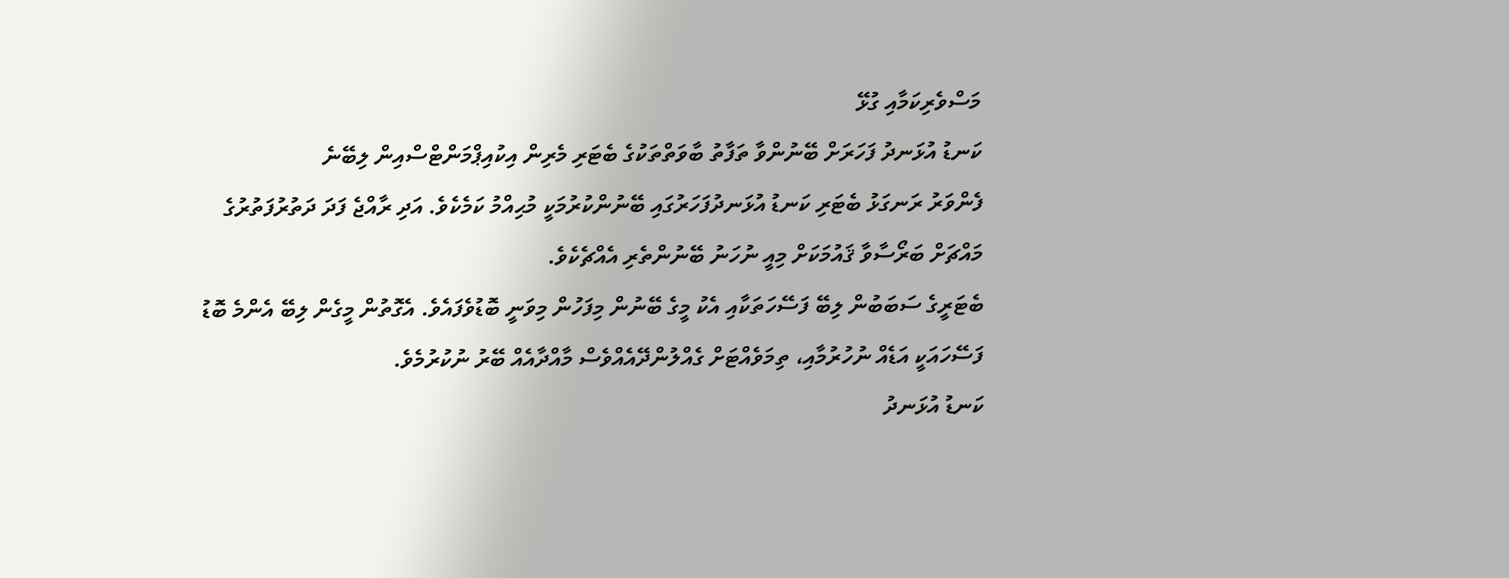މަސްވެރިކަމާއި ގުޅޭ
ކަނޑު އުޅަނދު ފަހަރަށް ބޭނުންވާ ތަފާތު ބާވަތްތަކުގެ ބެޓަރި މެރިން އިކުއިޕްމަންޓްސްއިން ލިބޭނެ
ފެންވަރު ރަނގަޅު ބެޓަރި ކަނޑު އުޅަނދުފަހަރުގައި ބޭނުންކުރުމަކީ މުޙިއްމު ކަމެކެވެ. އަދި ރާއްޖެ ފަދަ ދަތުރުފަތުރުގެ މައްޗަށް ބަރޯސާވާ ޤައުމަކަށް މިއީ ނުހަނު ބޭނުންތެރި އެއްޗެކެވެ.
ބެޓަރީގެ ސަބަބުން ލިބޭ ފަސޭހަތަކާއި އެކު މީގެ ބޭނުން މިފަހުން މިވަނީ ބޮޑުވެފައެވެ. އެގޮތުން މީގެން ލިބޭ އެންމެ ބޮޑު ފަސޭހައަކީ އަޑެއް ނުހުރުމާއި، ތިމަވެއްޓަށް ގެއްލުންދޭއެއްވެސް މާއްދާއެއް ބޭރު ނުކުރުމެވެ.
ކަނޑު އުޅަނދު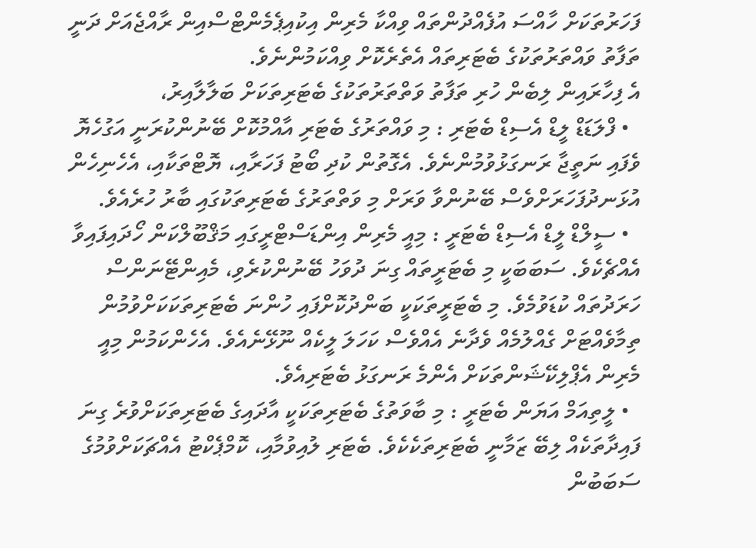ފަހަރުތަކަށް ހާއްސަ އުފެއްދުންތައް ވިއްކާ މެރިން އިކުއިޕެމެންޓްސްއިން ރާއްޖެއަށް ދަނީ ތަފާތު ވައްތަރުތަކުގެ ބެޓަރިތައް އެތެރެކޮށް ވިއްކަމުންނެވެ.
އެ ފިހާރައިން ލިބެން ހުރި ތަފާތު ވަތްތަރުތަކުގެ ބެޓަރިތަކަށް ބަލާލާއިރު،
  • ފްލަޑަޑް ލީޑް އެސިޑް ބެޓަރި : މި ވައްތަރުގެ ބެޓަރި އާއްމުކޮށް ބޭނުންކުރަނީ އަގުހެޔޮ ވެފައި ނަތީޖާ ރަނގަޅުވުމުންނެވެ. އެގޮތުން ކުދި ބޯޓު ފަހަރާއި، ޔޮޓްތަކާއި، އެހެނިހެން އުޅަނދުފަހަރަށްވެސް ބޭނުންވާ ވަރަށް މި ވަތްތަރުގެ ބެޓަރިތަކުގައި ބާރު ހުރެއެވެ.
  • ސީލްޑް ލީޑް އެސިޑް ބެޓަރީ : މިއީ މެރިން އިންޑަސްޓްރީގައި މަޤްބޫލްކަން ހޯދައިފައިވާ އެއްޗެކެވެ. ސަބަބަކީ މި ބެޓަރީތައް ގިނަ ދުވަހު ބޭނުންކުރެވި، މެއިންޓޭނަންސް ހަރަދުތައް ކުޑަވުމެވެ. މި ބެޓަރީތަކަކީ ބަންދުކޮށްފައި ހުންނަ ބެޓަރިތަކަކަށްވުމުން ތިމާވެއްޓަށް ގެއްލުމެއް ވެދާނެ އެއްވެސް ކަހަލަ ލީކެއް ނޫޅޭނެއެވެ. އެހެންކަމުން މިއީ މެރިން އެޕްލިކޭޝަންތަކަށް އެންމެ ރަނގަޅު ބެޓަރިއެވެ.
  • ލީތިއަމް އަޔަން ބެޓަރީ : މި ބާވަތުގެ ބެޓަރިތަކަކީ އާދައިގެ ބެޓަރިތަކަށްވުރެ ގިނަ ފައިދާތަކެއް ލިބޭ ޒަމާނީ ބެޓަރިތަކެކެވެ. ބެޓަރި ލުއިވުމާއި، ކޮމްޕެކްޓު އެއްޗަކަށްވުމުގެ ސަބަބުން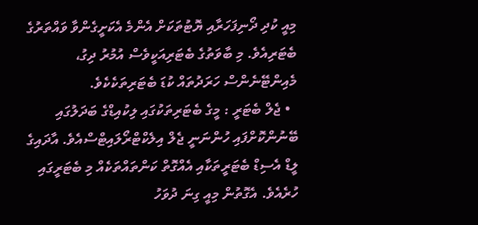މިއީ ކުދި ދޯނިފަހަރާއި ޔޮޓުތަކަށް އެންމެ އެކަށީގެންވާ ވައްތަރުގެ ބެޓަރިއެވެ. މި ބާވަތުގެ ބެޓަރިއަކީވެސް އުމުރު ދިގު، މެއިންޓޭނެންސް ހަރަދުތައް ކުޑަ ބެޓަރިތަކެކެވެ.
  • ޖެލް ބެޓަރީ : މީގެ ބެޓަރިތަކުގައި ލިކުއިޑްގެ ބަދަލުގައި ބޭނުންކޮށްފައި ހުންނަނީ ޖެލް އިލެކްޓްރޯލައިޓްސްއެވެ. އާދައިގެ ލީޑް އެސިޑް ބެޓަރީތަކާއި އެއްގޮތް ކަންތައްތަކެއް މި ބެޓަރީގައި ހުރެއެވެ. އެގޮތުން މިއީ ގިނަ ދުވަހު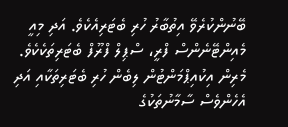ބޭނުންކުރެވޭ އިތުބާރު ހުރި ބެޓަރިއެކެވެ. އަދި މިއީ މެއިންޓޭނެންސް ފްރީ، ސްޕިލް ފްރޫފް ބެޓަރިތަކެކެވެ.
މެރިން އިކުއިޕްމަންޓުން ލިބެން ހުރި ބެޓަރިތަކާއި އަދި އެހެންވެސް ސާމާނުތަކުގެ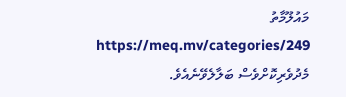މައުލޫމާތު https://meq.mv/categories/249 މެދުވެރިކޮށްވެސް ބަލާލެވޭނެއެވެ.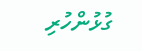ގުޅުންހުރި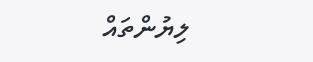ލިޔުންތައް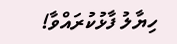ހިޔާލު ފާޅުކުރައްވާ!